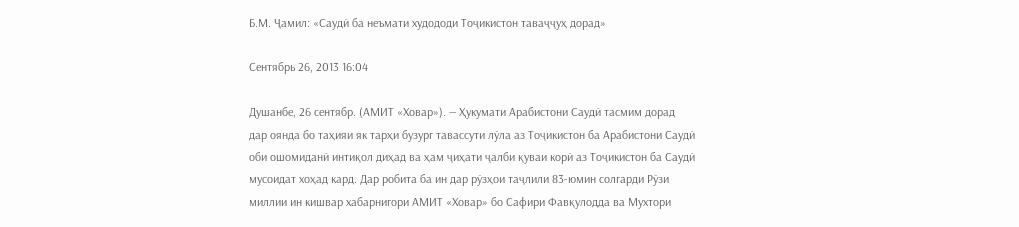Б.М. Ҷамил: «Саудӣ ба неъмати худододи Тоҷикистон таваҷҷуҳ дорад»

Сентябрь 26, 2013 16:04

Душанбе, 26 сентябр. (АМИТ «Ховар»). — Ҳукумати Арабистони Саудӣ тасмим дорад дар оянда бо таҳияи як тарҳи бузург тавассути лӯла аз Тоҷикистон ба Арабистони Саудӣ оби ошомиданӣ интиқол диҳад ва ҳам ҷиҳати ҷалби қуваи корӣ аз Тоҷикистон ба Саудӣ мусоидат хоҳад кард. Дар робита ба ин дар рӯзҳои таҷлили 83-юмин солгарди Рӯзи миллии ин кишвар хабарнигори АМИТ «Ховар» бо Сафири Фавқулодда ва Мухтори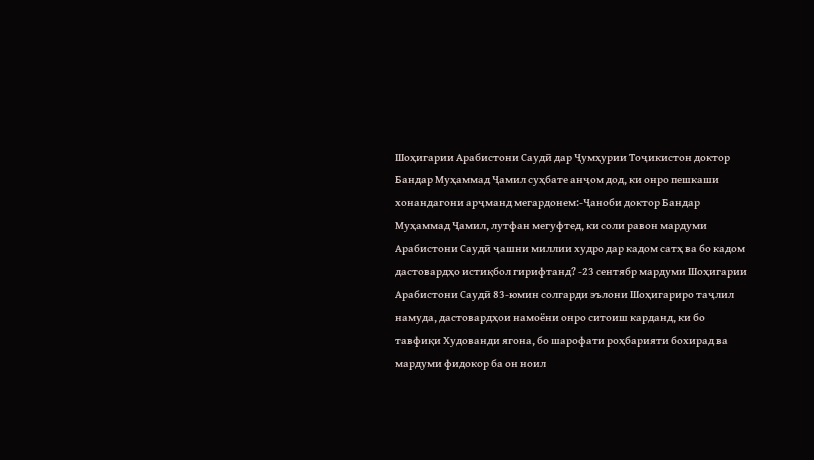Шоҳигарии Арабистони Саудӣ дар Ҷумҳурии Тоҷикистон доктор Бандар Муҳаммад Ҷамил суҳбате анҷом дод, ки онро пешкаши хонандагони арҷманд мегардонем:-Ҷаноби доктор Бандар Муҳаммад Ҷамил, лутфан мегуфтед, ки соли равон мардуми Арабистони Саудӣ ҷашни миллии худро дар кадом сатҳ ва бо кадом дастовардҳо истиқбол гирифтанд? -23 сентябр мардуми Шоҳигарии Арабистони Саудӣ 83-юмин солгарди эълони Шоҳигариро таҷлил намуда, дастовардҳои намоёни онро ситоиш карданд, ки бо тавфиқи Худованди ягона, бо шарофати роҳбарияти бохирад ва мардуми фидокор ба он ноил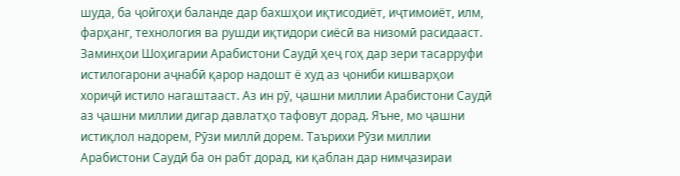шуда, ба ҷойгоҳи баланде дар бахшҳои иқтисодиёт, иҷтимоиёт, илм, фарҳанг, технология ва рушди иқтидори сиёсӣ ва низомӣ расидааст. Заминҳои Шоҳигарии Арабистони Саудӣ ҳеҷ гоҳ дар зери тасарруфи истилогарони аҷнабӣ қарор надошт ё худ аз ҷониби кишварҳои хориҷӣ истило нагаштааст. Аз ин рӯ, ҷашни миллии Арабистони Саудӣ аз ҷашни миллии дигар давлатҳо тафовут дорад. Яъне, мо ҷашни истиқлол надорем, Рӯзи миллӣ дорем. Таърихи Рӯзи миллии Арабистони Саудӣ ба он рабт дорад, ки қаблан дар нимҷазираи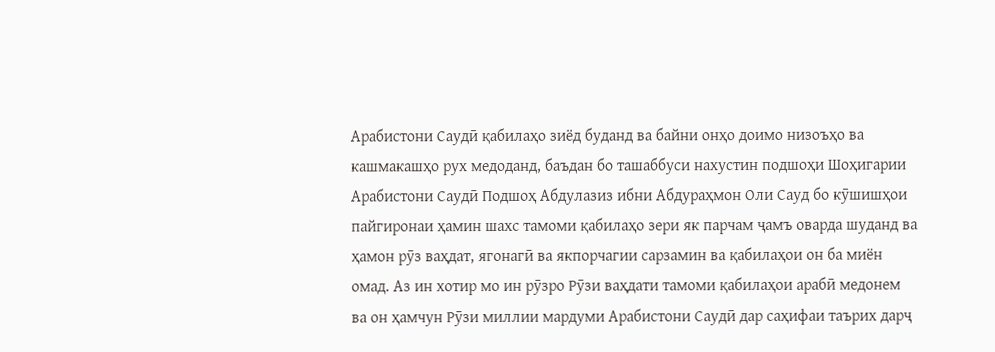Арабистони Саудӣ қабилаҳо зиёд буданд ва байни онҳо доимо низоъҳо ва кашмакашҳо рух медоданд, баъдан бо ташаббуси нахустин подшоҳи Шоҳигарии Арабистони Саудӣ Подшоҳ Абдулазиз ибни Абдураҳмон Оли Сауд бо кӯшишҳои пайгиронаи ҳамин шахс тамоми қабилаҳо зери як парчам ҷамъ оварда шуданд ва ҳамон рӯз ваҳдат, ягонагӣ ва якпорчагии сарзамин ва қабилаҳои он ба миён омад. Аз ин хотир мо ин рӯзро Рӯзи ваҳдати тамоми қабилаҳои арабӣ медонем ва он ҳамчун Рӯзи миллии мардуми Арабистони Саудӣ дар саҳифаи таърих дарҷ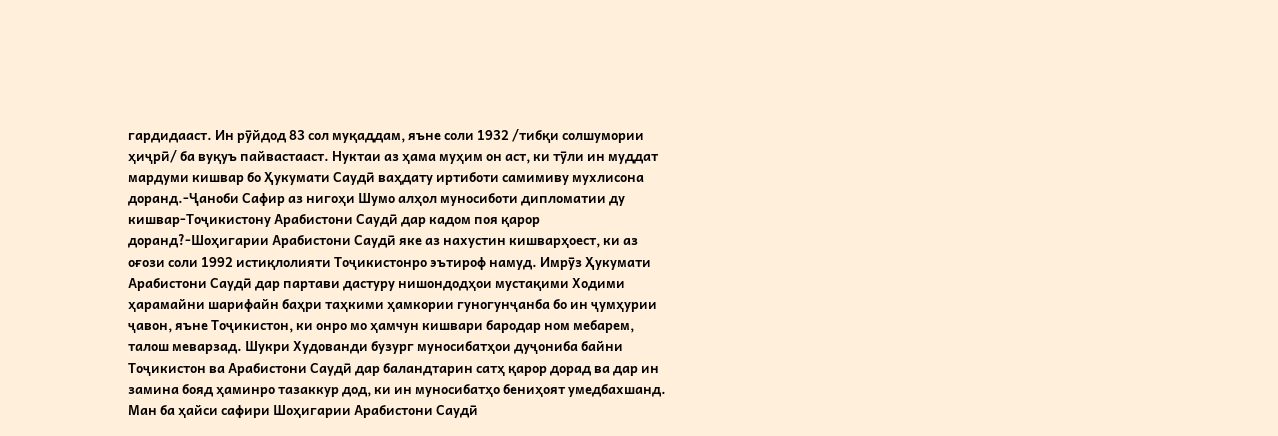гардидааст. Ин рӯйдод 83 сол муқаддам, яъне соли 1932 /тибқи солшумории ҳиҷрӣ/ ба вуқуъ пайвастааст. Нуктаи аз ҳама муҳим он аст, ки тӯли ин муддат мардуми кишвар бо Ҳукумати Саудӣ ваҳдату иртиботи самимиву мухлисона доранд.-Ҷаноби Сафир аз нигоҳи Шумо алҳол муносиботи дипломатии ду кишвар-Тоҷикистону Арабистони Саудӣ дар кадом поя қарор доранд?-Шоҳигарии Арабистони Саудӣ яке аз нахустин кишварҳоест, ки аз оғози соли 1992 истиқлолияти Тоҷикистонро эътироф намуд. Имрӯз Ҳукумати Арабистони Саудӣ дар партави дастуру нишондодҳои мустақими Ходими ҳарамайни шарифайн баҳри таҳкими ҳамкории гуногунҷанба бо ин ҷумҳурии ҷавон, яъне Тоҷикистон, ки онро мо ҳамчун кишвари бародар ном мебарем, талош меварзад. Шукри Худованди бузург муносибатҳои дуҷониба байни Тоҷикистон ва Арабистони Саудӣ дар баландтарин сатҳ қарор дорад ва дар ин замина бояд ҳаминро тазаккур дод, ки ин муносибатҳо бениҳоят умедбахшанд. Ман ба ҳайси сафири Шоҳигарии Арабистони Саудӣ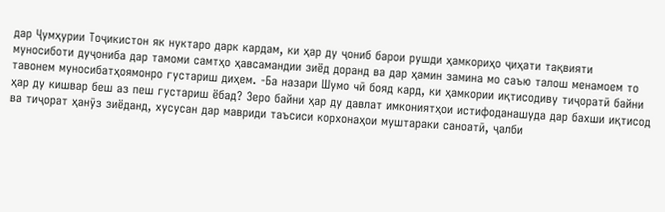дар Ҷумҳурии Тоҷикистон як нуктаро дарк кардам, ки ҳар ду ҷониб барои рушди ҳамкориҳо ҷиҳати тақвияти муносиботи дуҷониба дар тамоми самтҳо ҳавсамандии зиёд доранд ва дар ҳамин замина мо саъю талош менамоем то тавонем муносибатҳоямонро густариш диҳем. -Ба назари Шумо чӣ бояд кард, ки ҳамкории иқтисодиву тиҷоратӣ байни ҳар ду кишвар беш аз пеш густариш ёбад? Зеро байни ҳар ду давлат имкониятҳои истифоданашуда дар бахши иқтисод ва тиҷорат ҳанӯз зиёданд, хусусан дар мавриди таъсиси корхонаҳои муштараки саноатӣ, ҷалби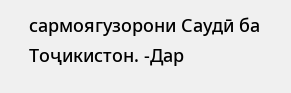сармоягузорони Саудӣ ба Тоҷикистон. -Дар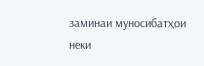заминаи муносибатҳои неки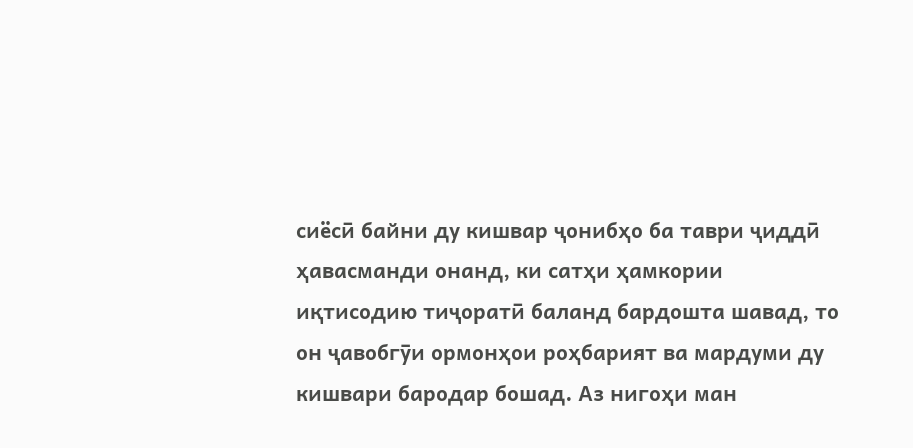сиёсӣ байни ду кишвар ҷонибҳо ба таври ҷиддӣ ҳавасманди онанд, ки сатҳи ҳамкории иқтисодию тиҷоратӣ баланд бардошта шавад, то он ҷавобгӯи ормонҳои роҳбарият ва мардуми ду кишвари бародар бошад. Аз нигоҳи ман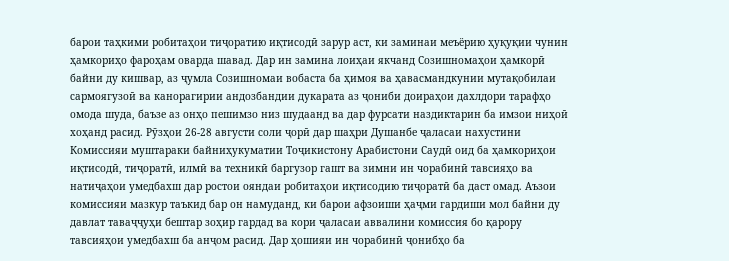барои таҳкими робитаҳои тиҷоратию иқтисодӣ зарур аст, ки заминаи меъёрию ҳуқуқии чунин ҳамкориҳо фароҳам оварда шавад. Дар ин замина лоиҳаи якчанд Созишномаҳои ҳамкорӣ байни ду кишвар, аз ҷумла Созишномаи вобаста ба ҳимоя ва ҳавасмандкунии мутақобилаи сармоягузоӣ ва канорагирии андозбандии дукарата аз ҷониби доираҳои дахлдори тарафҳо омода шуда, баъзе аз онҳо пешимзо низ шудаанд ва дар фурсати наздиктарин ба имзои ниҳоӣ хоҳанд расид. Рӯзҳои 26-28 августи соли ҷорӣ дар шаҳри Душанбе ҷаласаи нахустини Комиссияи муштараки байниҳукуматии Тоҷикистону Арабистони Саудӣ оид ба ҳамкориҳои иқтисодӣ, тиҷоратӣ, илмӣ ва техникӣ баргузор гашт ва зимни ин чорабинӣ тавсияҳо ва натиҷаҳои умедбахш дар ростои ояндаи робитаҳои иқтисодию тиҷоратӣ ба даст омад. Аъзои комиссияи мазкур таъкид бар он намуданд, ки барои афзоиши ҳаҷми гардиши мол байни ду давлат таваҷҷуҳи бештар зоҳир гардад ва кори ҷаласаи аввалини комиссия бо қарору тавсияҳои умедбахш ба анҷом расид. Дар ҳошияи ин чорабинӣ ҷонибҳо ба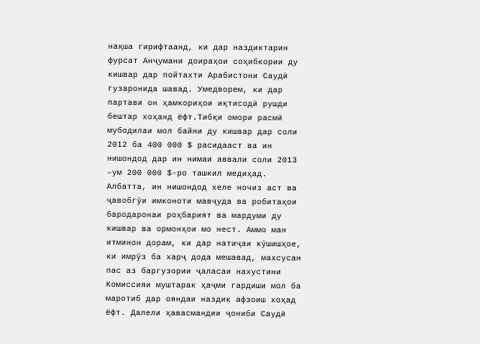нақша гирифтаанд, ки дар наздиктарин фурсат Анҷумани доираҳои соҳибкории ду кишвар дар пойтахти Арабистони Саудӣ гузаронида шавад. Умедворем, ки дар партави он ҳамкориҳои иқтисодӣ рушди бештар хоҳанд ёфт.Тибқи омори расмӣ мубодилаи мол байни ду кишвар дар соли 2012 ба 400 000 $ расидааст ва ин нишондод дар ин нимаи аввали соли 2013 –ум 200 000 $-ро ташкил медиҳад. Албатта, ин нишондод хеле ночиз аст ва ҷавобгӯи имконоти мавҷуда ва робитаҳои бародаронаи роҳбарият ва мардуми ду кишвар ва ормонҳои мо нест. Аммо ман итминон дорам, ки дар натиҷаи кӯшишҳое, ки имрӯз ба харҷ дода мешавад, махсусан пас аз баргузории ҷаласаи нахустини Комиссияи муштарак ҳаҷми гардиши мол ба маротиб дар ояндаи наздик афзоиш хоҳад ёфт. Далели ҳавасмандии ҷониби Саудӣ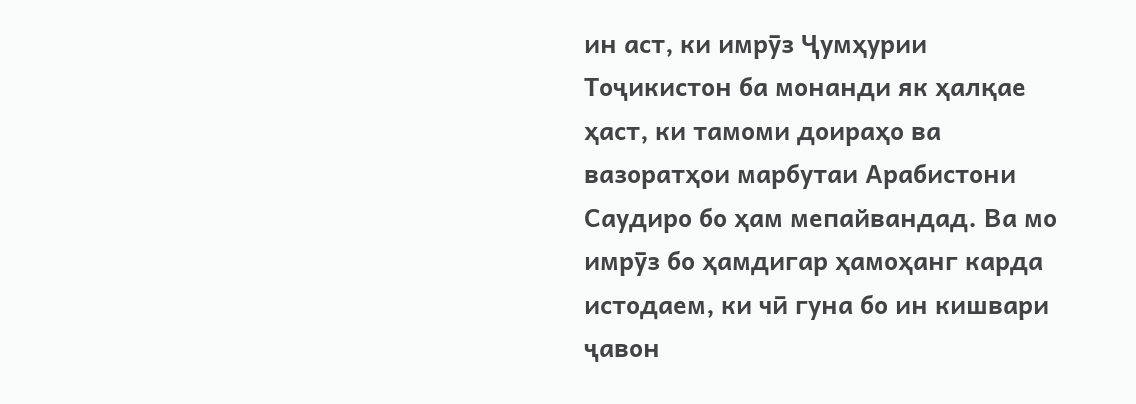ин аст, ки имрӯз Ҷумҳурии Тоҷикистон ба монанди як ҳалқае ҳаст, ки тамоми доираҳо ва вазоратҳои марбутаи Арабистони Саудиро бо ҳам мепайвандад. Ва мо имрӯз бо ҳамдигар ҳамоҳанг карда истодаем, ки чӣ гуна бо ин кишвари ҷавон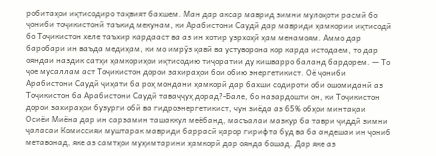робитаҳои иқтисодиро тақвият бахшем. Ман дар аксар маврид зимни мулоқоти расмӣ бо ҷониби тоҷикистонӣ таъкид мекунам, ки Арабистони Саудӣ дар мавриди ҳамкории иқтисодӣ бо Тоҷикистон хеле таъхир кардааст ва аз ин хотир узрхоҳӣ ҳам менамоям. Аммо дар баробари ин ваъда медиҳам, ки мо имрӯз қавӣ ва устуворона кор карда истодаем, то дар ояндаи наздик сатҳи ҳамкориҳои иқтисодию тиҷоратии ду кишварро баланд бардорем. — То ҷое мусаллам аст Тоҷикистон дорои захираҳои бои обию энергетикист. Оё ҷониби Арабистони Саудӣ ҷиҳати ба роҳ мондани ҳамкорӣ дар бахши содироти оби ошомиданӣ аз Тоҷикистон ба Арабистони Саудӣ таваҷҷуҳ дорад?-Бале, бо назардошти он, ки Тоҷикистон дорои захираҳои бузурги обӣ ва гидроэнергетикист, чун зиёда аз 65% обҳои минтақаи Осиёи Миёна дар ин сарзамин ташаккул меёбанд, масъалаи мазкур ба таври ҷиддӣ зимни ҷаласаи Комиссияи муштарак мавриди баррасӣ қарор гирифта буд ва ба андешаи ин ҷониб метавонад, яке аз самтҳои муҳимтарини ҳамкорӣ дар оянда бошад. Дар яке аз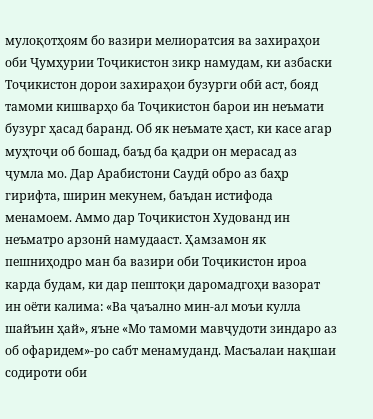мулоқотҳоям бо вазири мелиоратсия ва захираҳои оби Ҷумҳурии Тоҷикистон зикр намудам, ки азбаски Тоҷикистон дорои захираҳои бузурги обӣ аст, бояд тамоми кишварҳо ба Тоҷикистон барои ин неъмати бузург ҳасад баранд. Об як неъмате ҳаст, ки касе агар муҳтоҷи об бошад, баъд ба қадри он мерасад аз ҷумла мо. Дар Арабистони Саудӣ обро аз баҳр гирифта, ширин мекунем, баъдан истифода менамоем. Аммо дар Тоҷикистон Худованд ин неъматро арзонӣ намудааст. Ҳамзамон як пешниҳодро ман ба вазири оби Тоҷикистон ироа карда будам, ки дар пештоқи даромадгоҳи вазорат ин оёти калима: «Ва ҷаъално мин-ал моъи кулла шайъин ҳай», яъне «Мо тамоми мавҷудоти зиндаро аз об офаридем»-ро сабт менамуданд. Масъалаи нақшаи содироти оби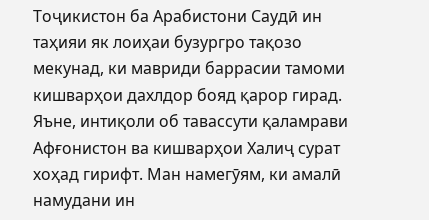Тоҷикистон ба Арабистони Саудӣ ин таҳияи як лоиҳаи бузургро тақозо мекунад, ки мавриди баррасии тамоми кишварҳои дахлдор бояд қарор гирад. Яъне, интиқоли об тавассути қаламрави Афғонистон ва кишварҳои Халиҷ сурат хоҳад гирифт. Ман намегӯям, ки амалӣ намудани ин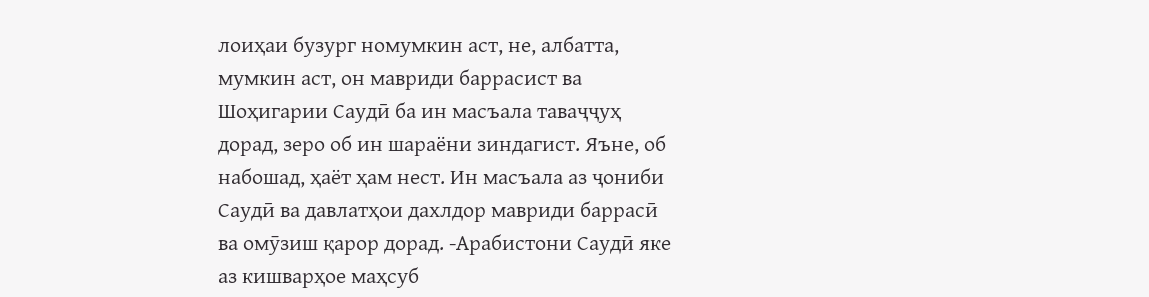лоиҳаи бузург номумкин аст, не, албатта, мумкин аст, он мавриди баррасист ва Шоҳигарии Саудӣ ба ин масъала таваҷҷуҳ дорад, зеро об ин шараёни зиндагист. Яъне, об набошад, ҳаёт ҳам нест. Ин масъала аз ҷониби Саудӣ ва давлатҳои дахлдор мавриди баррасӣ ва омӯзиш қарор дорад. -Арабистони Саудӣ яке аз кишварҳое маҳсуб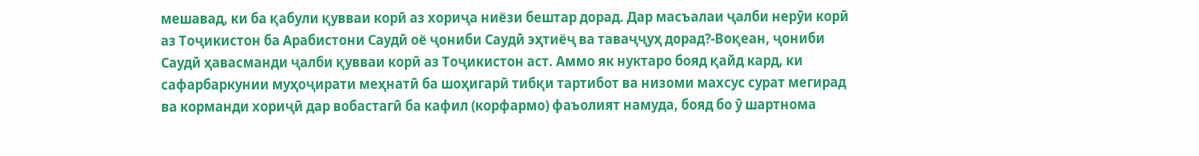мешавад, ки ба қабули қувваи корӣ аз хориҷа ниёзи бештар дорад. Дар масъалаи ҷалби нерӯи корӣ аз Тоҷикистон ба Арабистони Саудӣ оё ҷониби Саудӣ эҳтиёҷ ва таваҷҷуҳ дорад?-Воқеан, ҷониби Саудӣ ҳавасманди ҷалби қувваи корӣ аз Тоҷикистон аст. Аммо як нуктаро бояд қайд кард, ки сафарбаркунии муҳоҷирати меҳнатӣ ба шоҳигарӣ тибқи тартибот ва низоми махсус сурат мегирад ва корманди хориҷӣ дар вобастагӣ ба кафил (корфармо) фаъолият намуда, бояд бо ӯ шартнома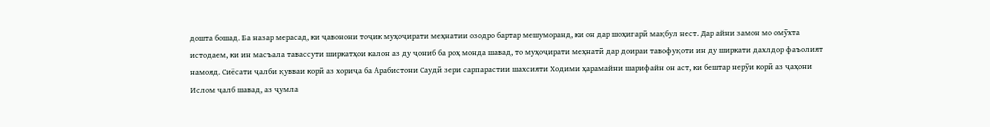дошта бошад. Ба назар мерасад, ки ҷавонони тоҷик муҳоҷирати меҳнатии озодро бартар мешуморанд, ки он дар шоҳигарӣ мақбул нест. Дар айни замон мо омӯхта истодаем, ки ин масъала тавассути ширкатҳои калон аз ду ҷониб ба роҳ монда шавад, то муҳоҷирати меҳнатӣ дар доираи тавофуқоти ин ду ширкати дахлдор фаъолият намояд. Сиёсати ҷалби қувваи корӣ аз хориҷа ба Арабистони Саудӣ зери сарпарастии шахсияти Ходими ҳарамайни шарифайн он аст, ки бештар нерӯи корӣ аз ҷаҳони Ислом ҷалб шавад, аз ҷумла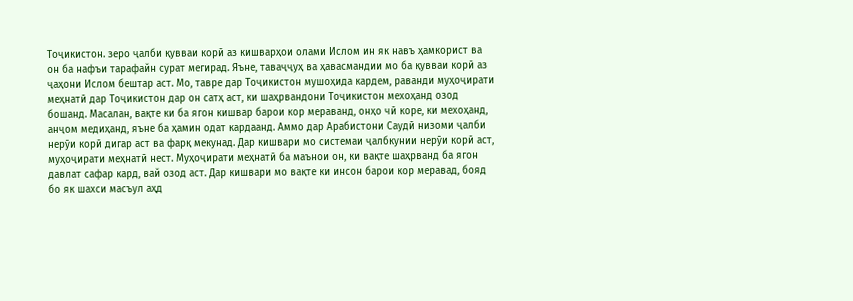Тоҷикистон. зеро ҷалби қувваи корӣ аз кишварҳои олами Ислом ин як навъ ҳамкорист ва он ба нафъи тарафайн сурат мегирад. Яъне, таваҷҷуҳ ва ҳавасмандии мо ба қувваи корӣ аз ҷаҳони Ислом бештар аст. Мо, тавре дар Тоҷикистон мушоҳида кардем, раванди муҳоҷирати меҳнатӣ дар Тоҷикистон дар он сатҳ аст, ки шаҳрвандони Тоҷикистон мехоҳанд озод бошанд. Масалан, вақте ки ба ягон кишвар барои кор мераванд, онҳо чӣ коре, ки мехоҳанд, анҷом медиҳанд, яъне ба ҳамин одат кардаанд. Аммо дар Арабистони Саудӣ низоми ҷалби нерӯи корӣ дигар аст ва фарқ мекунад. Дар кишвари мо системаи ҷалбкунии нерӯи корӣ аст, муҳоҷирати меҳнатӣ нест. Муҳоҷирати меҳнатӣ ба маънои он, ки вақте шаҳрванд ба ягон давлат сафар кард, вай озод аст. Дар кишвари мо вақте ки инсон барои кор меравад, бояд бо як шахси масъул аҳд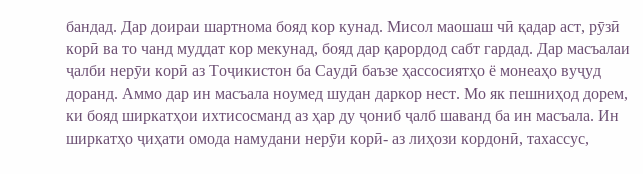бандад. Дар доираи шартнома бояд кор кунад. Мисол маошаш чӣ қадар аст, рӯзӣ корӣ ва то чанд муддат кор мекунад, бояд дар қарордод сабт гардад. Дар масъалаи ҷалби нерӯи корӣ аз Тоҷикистон ба Саудӣ баъзе ҳассосиятҳо ё монеаҳо вуҷуд доранд. Аммо дар ин масъала ноумед шудан даркор нест. Мо як пешниҳод дорем, ки бояд ширкатҳои ихтисосманд аз ҳар ду ҷониб ҷалб шаванд ба ин масъала. Ин ширкатҳо ҷиҳати омода намудани нерӯи корӣ- аз лиҳози кордонӣ, тахассус,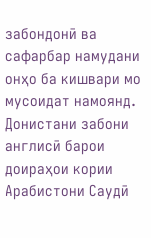забондонӣ ва сафарбар намудани онҳо ба кишвари мо мусоидат намоянд. Донистани забони англисӣ барои доираҳои кории Арабистони Саудӣ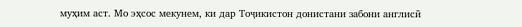муҳим аст. Мо эҳсос мекунем, ки дар Тоҷикистон донистани забони англисӣ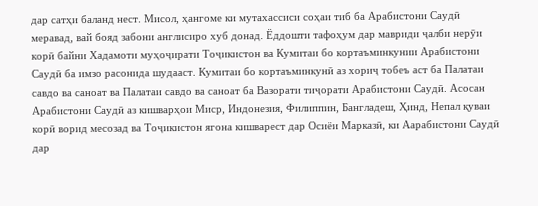дар сатҳи баланд нест. Мисол, ҳангоме ки мутахассиси соҳаи тиб ба Арабистони Саудӣ меравад, вай бояд забони англисиро хуб донад. Ёддошти тафоҳум дар мавриди ҷалби нерӯи корӣ байни Хадамоти муҳоҷирати Тоҷикистон ва Кумитаи бо кортаъминкунии Арабистони Саудӣ ба имзо расонида шудааст. Кумитаи бо кортаъминкунӣ аз хориҷ тобеъ аст ба Палатаи савдо ва саноат ва Палатаи савдо ва саноат ба Вазорати тиҷорати Арабистони Саудӣ. Асосан Арабистони Саудӣ аз кишварҳои Миср, Индонезия, Филиппин, Бангладеш, Ҳинд, Непал қуваи корӣ ворид месозад ва Тоҷикистон ягона кишварест дар Осиёи Марказӣ, ки Аарабистони Саудӣ дар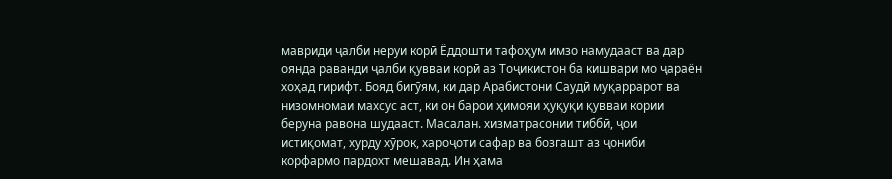мавриди ҷалби неруи корӣ Ёддошти тафоҳум имзо намудааст ва дар оянда раванди ҷалби қувваи корӣ аз Тоҷикистон ба кишвари мо ҷараён хоҳад гирифт. Бояд бигӯям, ки дар Арабистони Саудӣ муқаррарот ва низомномаи махсус аст, ки он барои ҳимояи ҳуқуқи қувваи кории беруна равона шудааст. Масалан. хизматрасонии тиббӣ, ҷои истиқомат, хурду хӯрок, хароҷоти сафар ва бозгашт аз ҷониби корфармо пардохт мешавад. Ин ҳама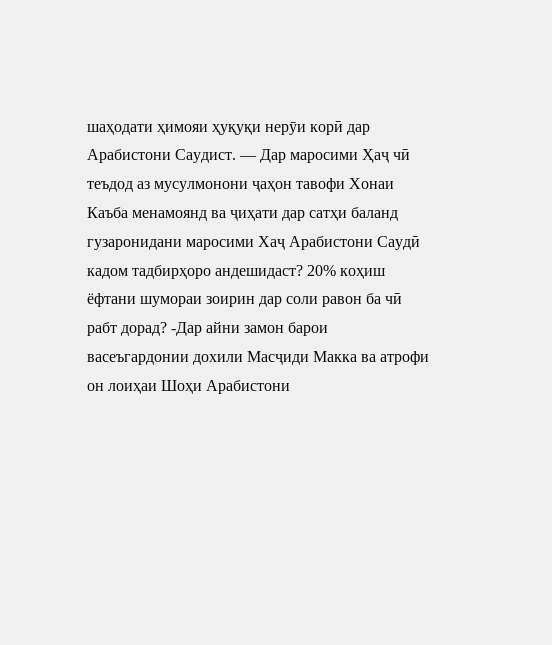шаҳодати ҳимояи ҳуқуқи нерӯи корӣ дар Арабистони Саудист. — Дар маросими Ҳаҷ чӣ теъдод аз мусулмонони ҷаҳон тавофи Хонаи Каъба менамоянд ва ҷиҳати дар сатҳи баланд гузаронидани маросими Хаҷ Арабистони Саудӣ кадом тадбирҳоро андешидаст? 20% коҳиш ёфтани шумораи зоирин дар соли равон ба чӣ рабт дорад? -Дар айни замон барои васеъгардонии дохили Масҷиди Макка ва атрофи он лоиҳаи Шоҳи Арабистони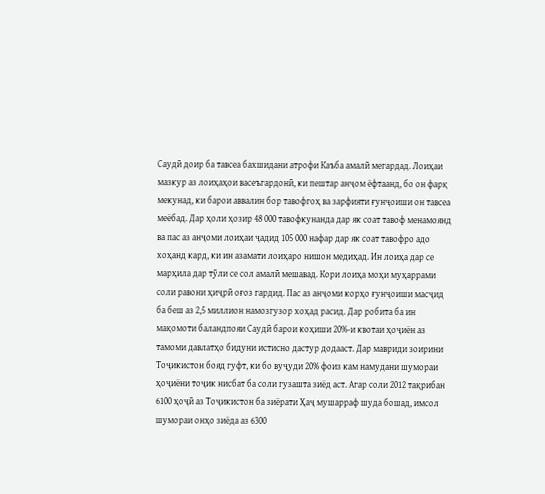Саудӣ доир ба тавсеа бахшидани атрофи Каъба амалӣ мегардад. Лоиҳаи мазкур аз лоиҳаҳои васеъгардонӣ, ки пештар анҷом ёфтаанд, бо он фарқ мекунад, ки барои аввалин бор тавофгоҳ ва зарфияти ғунҷоиши он тавсеа меёбад. Дар ҳоли ҳозир 48 000 тавофкунанда дар як соат тавоф менамоянд ва пас аз анҷоми лоиҳаи ҷадид 105 000 нафар дар як соат тавофро адо хоҳанд кард, ки ин азамати лоиҳаро нишон медиҳад. Ин лоиҳа дар се марҳила дар тӯли се сол амалӣ мешавад. Кори лоиҳа моҳи муҳаррами соли равони ҳиҷрӣ оғоз гардид. Пас аз анҷоми корҳо ғунҷоиши масҷид ба беш аз 2,5 миллион намозгузор хоҳад расид. Дар робита ба ин мақомоти баландпояи Саудӣ барои коҳиши 20%-и квотаи ҳоҷиён аз тамоми давлатҳо бидуни истисно дастур додааст. Дар мавриди зоирини Тоҷикистон бояд гуфт, ки бо вуҷуди 20% фоиз кам намудани шумораи ҳоҷиёни тоҷик нисбат ба соли гузашта зиёд аст. Агар соли 2012 тақрибан 6100 ҳоҷӣ аз Тоҷикистон ба зиёрати Ҳаҷ мушарраф шуда бошад, имсол шумораи онҳо зиёда аз 6300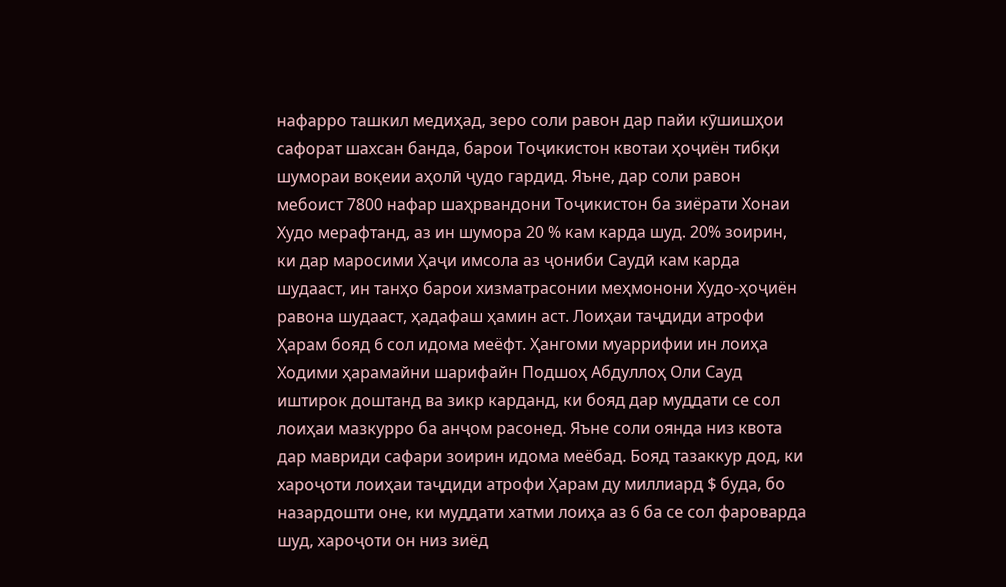нафарро ташкил медиҳад, зеро соли равон дар пайи кӯшишҳои сафорат шахсан банда, барои Тоҷикистон квотаи ҳоҷиён тибқи шумораи воқеии аҳолӣ ҷудо гардид. Яъне, дар соли равон мебоист 7800 нафар шаҳрвандони Тоҷикистон ба зиёрати Хонаи Худо мерафтанд, аз ин шумора 20 % кам карда шуд. 20% зоирин, ки дар маросими Ҳаҷи имсола аз ҷониби Саудӣ кам карда шудааст, ин танҳо барои хизматрасонии меҳмонони Худо-ҳоҷиён равона шудааст, ҳадафаш ҳамин аст. Лоиҳаи таҷдиди атрофи Ҳарам бояд 6 сол идома меёфт. Ҳангоми муаррифии ин лоиҳа Ходими ҳарамайни шарифайн Подшоҳ Абдуллоҳ Оли Сауд иштирок доштанд ва зикр карданд, ки бояд дар муддати се сол лоиҳаи мазкурро ба анҷом расонед. Яъне соли оянда низ квота дар мавриди сафари зоирин идома меёбад. Бояд тазаккур дод, ки хароҷоти лоиҳаи таҷдиди атрофи Ҳарам ду миллиард $ буда, бо назардошти оне, ки муддати хатми лоиҳа аз 6 ба се сол фароварда шуд, хароҷоти он низ зиёд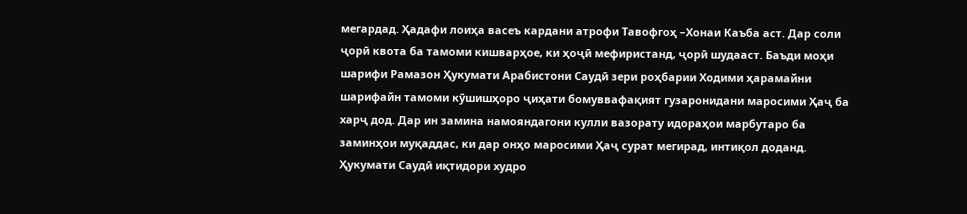мегардад. Ҳадафи лоиҳа васеъ кардани атрофи Тавофгоҳ –Хонаи Каъба аст. Дар соли ҷорӣ квота ба тамоми кишварҳое, ки ҳоҷӣ мефиристанд, ҷорӣ шудааст. Баъди моҳи шарифи Рамазон Ҳукумати Арабистони Саудӣ зери роҳбарии Ходими ҳарамайни шарифайн тамоми кӯшишҳоро ҷиҳати бомуввафақият гузаронидани маросими Ҳаҷ ба харҷ дод. Дар ин замина намояндагони кулли вазорату идораҳои марбутаро ба заминҳои муқаддас, ки дар онҳо маросими Ҳаҷ сурат мегирад, интиқол доданд. Ҳукумати Саудӣ иқтидори худро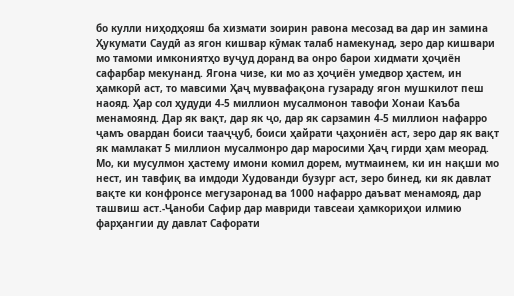бо кулли ниҳодҳояш ба хизмати зоирин равона месозад ва дар ин замина Ҳукумати Саудӣ аз ягон кишвар кӯмак талаб намекунад, зеро дар кишвари мо тамоми имкониятҳо вуҷуд доранд ва онро барои хидмати ҳоҷиён сафарбар мекунанд. Ягона чизе, ки мо аз ҳоҷиён умедвор ҳастем, ин ҳамкорӣ аст, то мавсими Ҳаҷ муввафақона гузараду ягон мушкилот пеш наояд. Ҳар сол ҳудуди 4-5 миллион мусалмонон тавофи Хонаи Каъба менамоянд. Дар як вақт, дар як ҷо, дар як сарзамин 4-5 миллион нафарро ҷамъ овардан боиси тааҷҷуб, боиси ҳайрати ҷаҳониён аст, зеро дар як вақт як мамлакат 5 миллион мусалмонро дар маросими Ҳаҷ гирди ҳам меорад. Мо, ки мусулмон ҳастему имони комил дорем, мутмаинем, ки ин нақши мо нест, ин тавфиқ ва имдоди Худованди бузург аст, зеро бинед, ки як давлат вақте ки конфронсе мегузаронад ва 1000 нафарро даъват менамояд, дар ташвиш аст.-Ҷаноби Сафир дар мавриди тавсеаи ҳамкориҳои илмию фарҳангии ду давлат Сафорати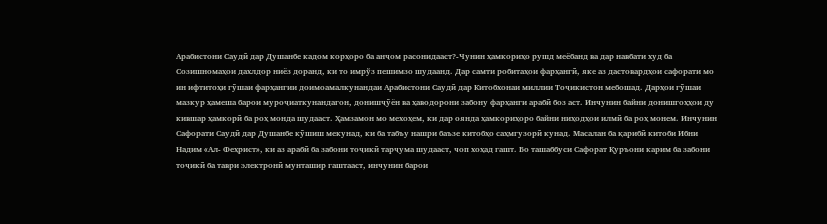Арабистони Саудӣ дар Душанбе кадом корҳоро ба анҷом расонидааст?-Чунин ҳамкориҳо рушд меёбанд ва дар навбати худ ба Созишномаҳои дахлдор ниёз доранд, ки то имрўз пешимзо шудаанд. Дар самти робитаҳои фарҳангӣ, яке аз дастовардҳои сафорати мо ин ифтитоҳи гӯшаи фарҳангии доимоамалкунандаи Арабистони Саудӣ дар Китобхонаи миллии Тоҷикистон мебошад. Дарҳои гӯшаи мазкур ҳамеша барои муроҷиаткунандагон, донишҷӯён ва ҳаводорони забону фарҳанги арабӣ боз аст. Инчунин байни донишгоҳҳои ду кившар ҳамкорӣ ба роҳ монда шудааст. Ҳамзамон мо мехоҳем, ки дар оянда ҳамкориҳоро байни ниҳодҳои илмӣ ба роҳ монем. Инчунин Сафорати Саудӣ дар Душанбе кӯшиш мекунад, ки ба табъу нашри баъзе китобҳо саҳмгузорӣ кунад. Масалан ба қарибӣ китоби Ибни Надим «Ал- Феҳрист», ки аз арабӣ ба забони тоҷикӣ тарҷума шудааст, чоп хоҳад гашт. Бо ташаббуси Сафорат Қуръони карим ба забони тоҷикӣ ба таври электронӣ мунташир гаштааст, инчунин барои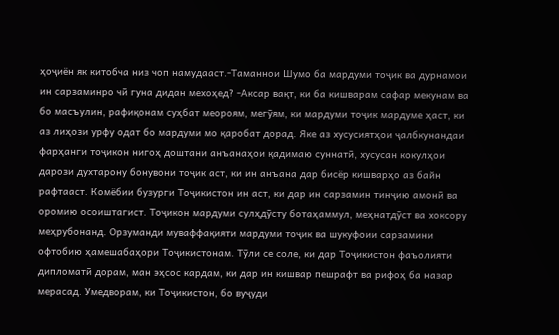ҳоҷиён як китобча низ чоп намудааст.-Таманнои Шумо ба мардуми тоҷик ва дурнамои ин сарзаминро чӣ гуна дидан мехоҳед? -Аксар вақт, ки ба кишварам сафар мекунам ва бо масъулин, рафиқонам суҳбат меороям, мегӯям, ки мардуми тоҷик мардуме ҳаст, ки аз лиҳози урфу одат бо мардуми мо қаробат дорад. Яке аз хусусиятҳои ҷалбкунандаи фарҳанги тоҷикон нигоҳ доштани анъанаҳои қадимаю суннатӣ, хусусан кокулҳои дарози духтарону бонувони тоҷик аст, ки ин анъана дар бисёр кишварҳо аз байн рафтааст. Комёбии бузурги Тоҷикистон ин аст, ки дар ин сарзамин тинҷию амонӣ ва оромию осоиштагист. Тоҷикон мардуми сулҳдӯсту ботаҳаммул, меҳнатдӯст ва хоксору меҳрубонанд. Орзуманди муваффақияти мардуми тоҷик ва шукуфоии сарзамини офтобию ҳамешабаҳори Тоҷикистонам. Тӯли се соле, ки дар Тоҷикистон фаъолияти дипломатӣ дорам, ман эҳсос кардам, ки дар ин кишвар пешрафт ва рифоҳ ба назар мерасад. Умедворам, ки Тоҷикистон, бо вуҷуди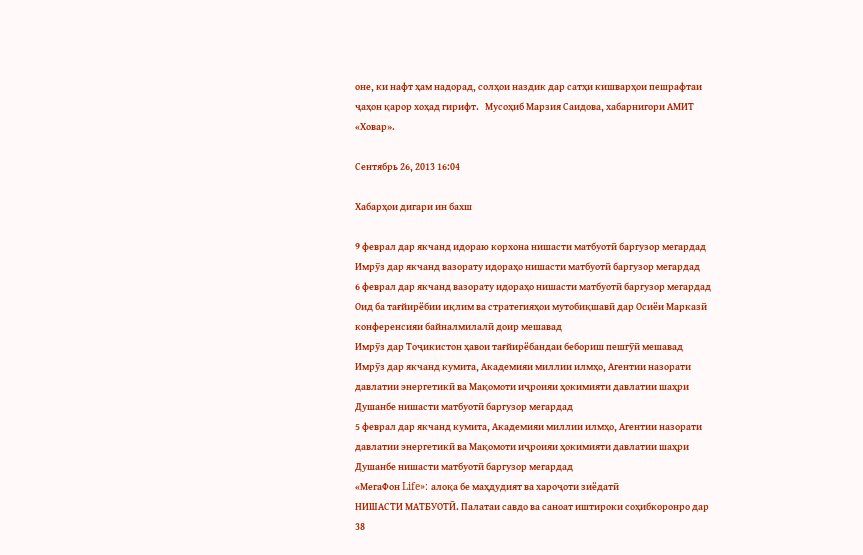оне, ки нафт ҳам надорад, солҳои наздик дар сатҳи кишварҳои пешрафтаи ҷаҳон қарор хоҳад гирифт.   Мусоҳиб Марзия Саидова, хабарнигори АМИТ «Ховар».

Сентябрь 26, 2013 16:04

Хабарҳои дигари ин бахш

9 феврал дар якчанд идораю корхона нишасти матбуотӣ баргузор мегардад
Имрӯз дар якчанд вазорату идораҳо нишасти матбуотӣ баргузор мегардад
6 феврал дар якчанд вазорату идораҳо нишасти матбуотӣ баргузор мегардад
Оид ба тағйирёбии иқлим ва стратегияҳои мутобиқшавӣ дар Осиёи Марказӣ конференсияи байналмилалӣ доир мешавад
Имрӯз дар Тоҷикистон ҳавои тағйирёбандаи бебориш пешгӯӣ мешавад
Имрӯз дар якчанд кумита, Академияи миллии илмҳо, Агентии назорати давлатии энергетикӣ ва Мақомоти иҷроияи ҳокимияти давлатии шаҳри Душанбе нишасти матбуотӣ баргузор мегардад
5 феврал дар якчанд кумита, Академияи миллии илмҳо, Агентии назорати давлатии энергетикӣ ва Мақомоти иҷроияи ҳокимияти давлатии шаҳри Душанбе нишасти матбуотӣ баргузор мегардад
«МегаФон Life»: алоқа бе маҳдудият ва хароҷоти зиёдатӣ
НИШАСТИ МАТБУОТӢ. Палатаи савдо ва саноат иштироки соҳибкоронро дар 38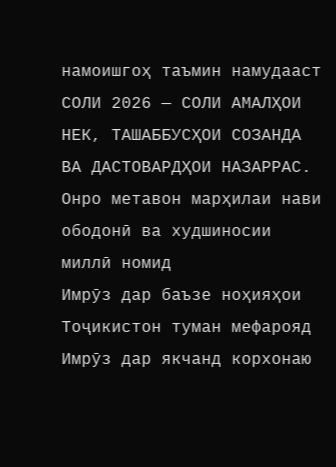намоишгоҳ таъмин намудааст
СОЛИ 2026 — СОЛИ АМАЛҲОИ НЕК, ТАШАББУСҲОИ СОЗАНДА ВА ДАСТОВАРДҲОИ НАЗАРРАС. Онро метавон марҳилаи нави ободонӣ ва худшиносии миллӣ номид
Имрӯз дар баъзе ноҳияҳои Тоҷикистон туман мефарояд
Имрӯз дар якчанд корхонаю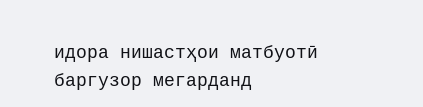идора нишастҳои матбуотӣ баргузор мегарданд